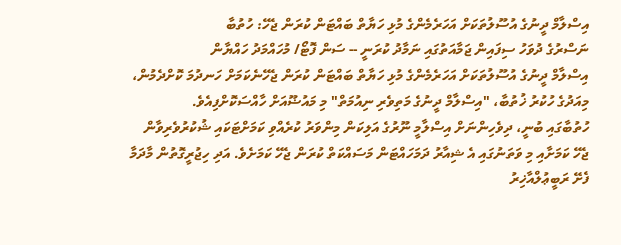އިސްލާމް ދީނުގެ އުސޫލުތަކަށް އަހަރެމެންގެ މުޅި ހަޔާތް ބައްޓަން ކުރަން ޖެހޭ: ހުތުބާ
ނަސްރުގެ ދުވަހު ސިފައިން ޖަމާއަތުގައި ނަމާދު ކުރަނީ -- ސަން ފޮޓޯ/ މުހައްމަދު ހައްޔާން
އިސްލާމް ދީނުގެ އުސޫލުތަކަށް އަހަރެމެންގެ މުޅި ހަޔާތް ބައްޓަން ކުރަން ޖެހޭނެކަމަށް ހަނދުމަ ކޮށްދެމުން، މިއަދުގެ ހުކުރު ޚުތުބާ، "އިސްލާމް ދީނުގެ މަތިވެރި ނިއުމަތް" މި މައުޟޫއަށް ހާއްސަކޮށްފިއެވެ.
ހުތުބާގައި ބުނީ، ދިވެހިންނަށް އިސްލާމީ ނޫރުގެ އަލިކަން މިންވަރު ކުރެއްވި ކަމަށްޓަކައި ޝުކުރުވެރިވާން ޖެހޭ ކަމަށާއި މި ވަތަނުގައި އެ ޝިއާރު ދަމަހައްޓަން މަސައްކަތް ކުރަން ޖެހޭ ކަމަށެވެ. އަދި ހިޖުރީގޮތުން މާދަމާ ފެށޭ ރަބީޢުލްއާޚިރު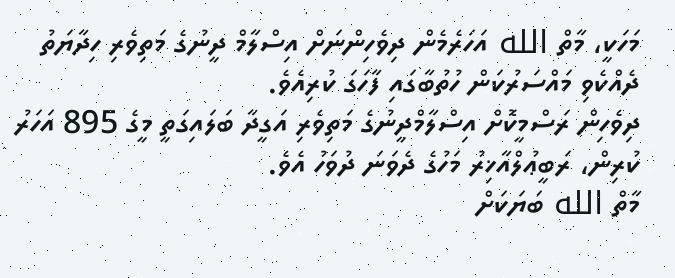މަހަކީ، މާތް الله އަހަރެމެން ދިވެހިންނަށް އިސްލާމް ދީނުގެ މަތިވެރި ހިދާޔަތު ދެއްކެވި މައްސަރުކަން ހުތުބާގައި ފާހަގަ ކުރިއެވެ.
ދިވެހިން ރަސްމީކޮށް އިސްލާމްދީނުގެ މަތިވެރި އަގީދާ ބަލައިގަތީ މީގެ 895 އަހަރު ކުރިން، ރަބީޢުލްއާޚިރު މަހުގެ ދެވަނަ ދުވަހު އެވެ.
މާތް الله ބަޔަކަށް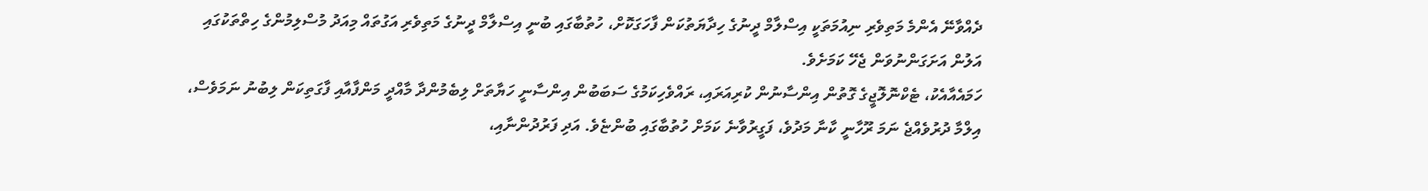ދެއްވާނޭ އެންމެ މަތިވެރި ނިއުމަތަކީ އިސްލާމް ދީނުގެ ހިދާޔަތުކަން ފާހަގަކޮށް، ހުތުބާގައި ބުނީ އިސްލާމް ދީނުގެ މަތިވެރި އަގުތައް މިއަދު މުސްލިމުންގެ ހިތްތަކުގައި އަލުން އަށަގަންނުވަން ޖެހޭ ކަމަށެވެ.
ހަމައެއާއެކު، ޓެކްނޮލޮޖީގެ ގޮތުން އިންސާނުން ކުރިއަރައި، ރައްވެހިކަމުގެ ސަބަބުން އިންސާނީ ހަޔާތަށް ލިބެމުންދާ މާއްދީ މަންފާއާއި ފާގަތިކަން ލިބުނު ނަމަވެސް، އިލްމާ ދުރުވެއްޖެ ނަމަ ރޫހާނީ ކާނާ މަދުވެ، ފަގީރުވާނެ ކަމަށް ހުތުބާގައި ބުންޏެވެ. އަދި ފަރުދުންނާއި،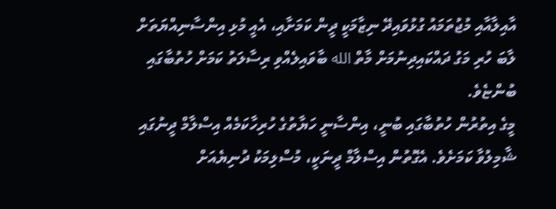އާއިލާއާއި މުޖުތަމައު ގުޅުވައިދޭ ނިޒާމަކީ ދީން ކަމަށާއި، އެއީ މުޅި އިންސާނިއްޔަތަށް ލާބަ ހުރި މަގު ދައްކައިދިނުމަށް މާތް الله ބާވައިލެއްވި ރިސާލަތު ކަމަށް ހުތުބާގައި ބުންޏެވެ.
މީގެ އިތުރުން ހުތުބާގައި ބުނީ، އިންސާނީ ހަޔާތުގެ ހުރިހާކަމެއް އިސްލާމް ދީނުގައި ޝާމިލުވާ ކަމަށެވެ. އެގޮތުން އިސްލާމް ދީނަކީ، މުސްލިމަކު ދުނިޔެއަށް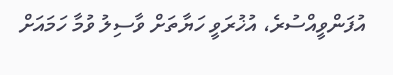އުފަންވީއްސުރެ، އުޚުރަވީ ހަޔާތަށް ވާސިލު ވުމާ ހަމައަށް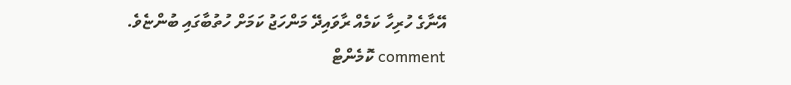އޭނާގެ ހުރިހާ ކަމެއް ރާވައިދޭ މަންހަޖު ކަމަށް ހުތުބާގައި ބުންޏެވެ.
comment ކޮމެންޓް